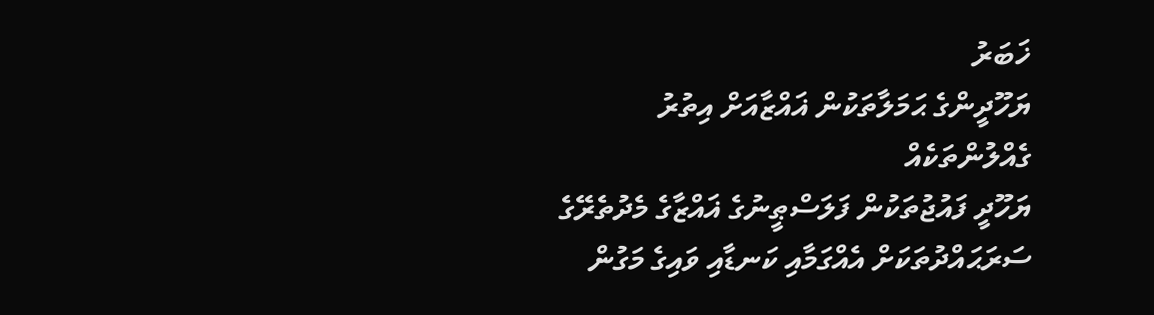ޚަބަރު
ޔަހޫދީންގެ ޙަމަލާތަކުން ޣައްޒާއަށް އިތުރު ގެއްލުންތަކެއް
ޔަހޫދީ ފައުޖުތަކުން ފަލަސްޠީނުގެ ޣައްޒާގެ މެދުތެރޭގެ ސަރަޙައްދުތަކަށް އެއްގަމާއި ކަނޑާއި ވައިގެ މަގުން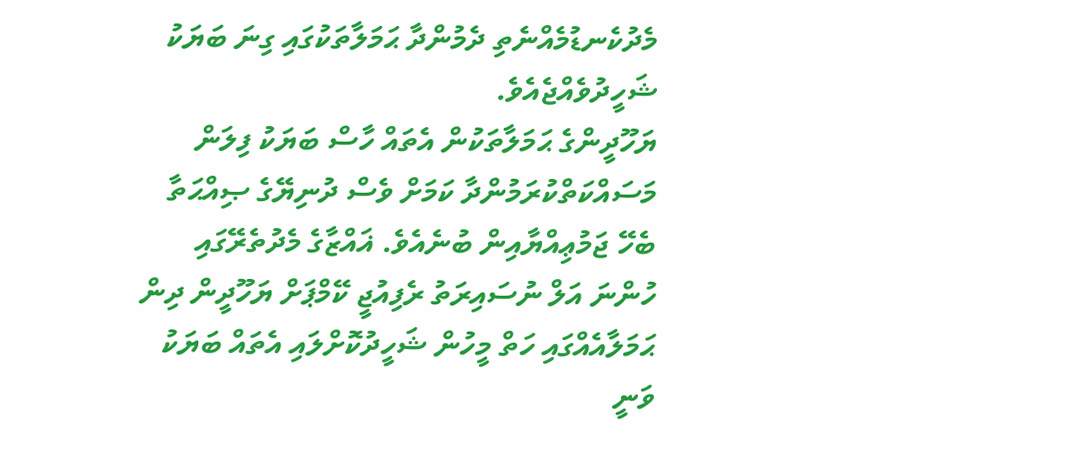މެދުކެނޑުމެއްނެތި ދެމުންދާ ޙަމަލާތަކުގައި ގިނަ ބަޔަކު ޝަހީދުވެއްޖެއެވެ.
ޔަހޫދީންގެ ޙަމަލާތަކުން އެތައް ހާސް ބަޔަކު ފިލަން މަސައްކަތްކުރަމުންދާ ކަމަށް ވެސް ދުނިޔޭގެ ޞިއްޙަތާ ބެހޭ ޖަމުޢިއްޔާއިން ބުނެއެވެ. ޣައްޒާގެ މެދުތެރޭގައި ހުންނަ އަލް ނުސައިރަތު ރެފިއުޖީ ކޭމްޕަށް ޔަހޫދީން ދިން ޙަމަލާއެއްގައި ހަތް މީހުން ޝަހީދުކޮށްލައި އެތައް ބަޔަކު ވަނީ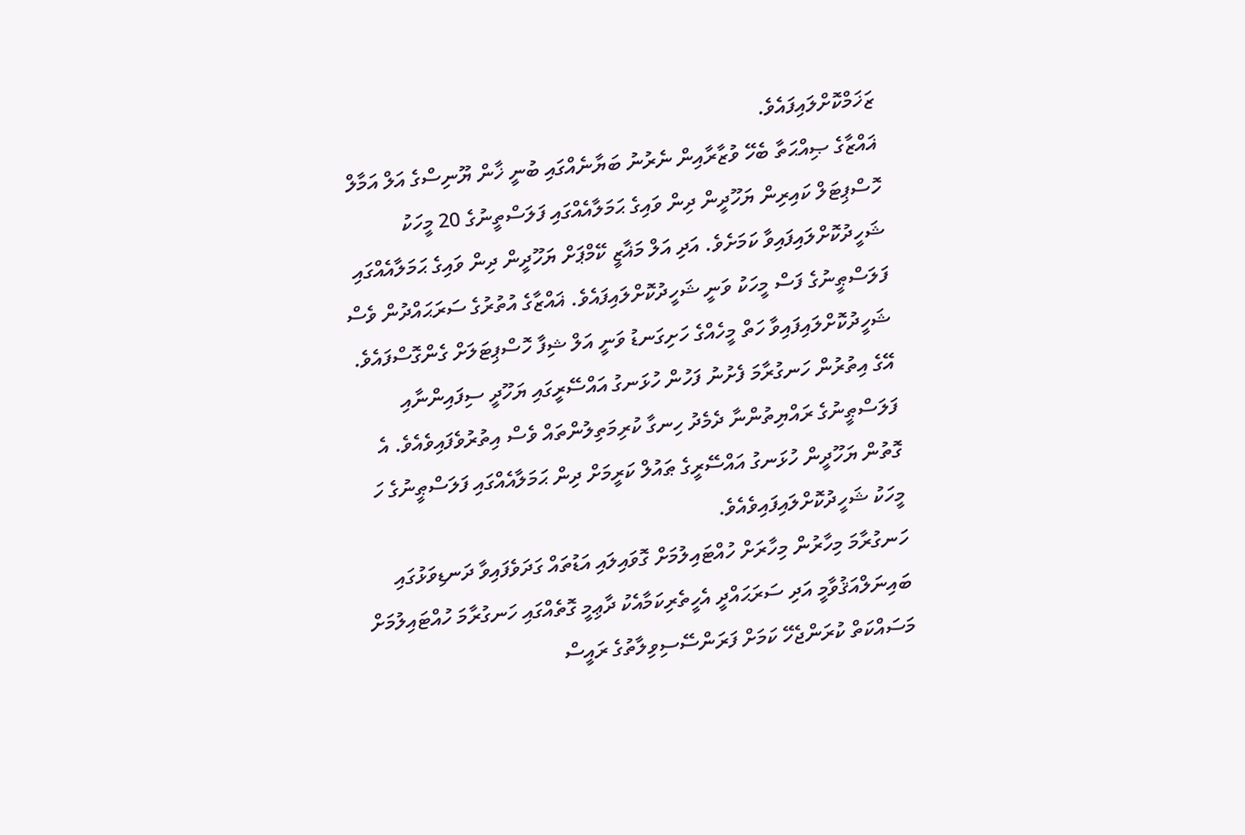ޒަޚަމްކޮށްލައިފައެވެ.
ޣައްޒާގެ ޞިއްޙަތާ ބެހޭ ވުޒާރާއިން ނެރުނު ބަޔާނެއްގައި ބުނީ ޚާން ޔޫނިސްގެ އަލް އަމާލް ހޮސްޕިޓަލް ކައިރިން ޔަހޫދީން ދިން ވައިގެ ޙަމަލާއެއްގައި ފަލަސްތީނުގެ 20 މީހަކު ޝަހީދުކޮށްލައިފައިވާ ކަމަށެވެ. އަދި އަލް މަޣާޒީ ކޭމްޕަށް ޔަހޫދީން ދިން ވައިގެ ޙަމަލާއެއްގައި ފަލަސްޠީނުގެ ފަސް މީހަކު ވަނީ ޝަހީދުކޮށްލައިފައެވެ. ޣައްޒާގެ އުތުރުގެ ސަރަޙައްދުން ވެސް ޝަހީދުކޮށްލައިފައިވާ ހަތް މީހެއްގެ ހަށިގަނޑު ވަނީ އަލް ޝިފާ ހޮސްޕިޓަލަށް ގެންގޮސްފައެވެ.
އޭގެ އިތުރުން ހަނގުރާމަ ފެށުނު ފަހުން ހުޅަނގު އައްސޭރީގައި ޔަހޫދީ ސިފައިންނާއި ފަލަސްޠީނުގެ ރައްޔިތުންނާ ދެމެދު ހިނގާ ކުރިމަތިލުންތައް ވެސް އިތުރުވެފައިވެއެވެ. އެ ގޮތުން ޔަހޫދީން ހުޅަނގު އައްސޭރީގެ ޠައުލް ކަރީމަށް ދިން ޙަމަލާއެއްގައި ފަލަސްޠީނުގެ ހަ މީހަކު ޝަހީދުކޮށްލައިފައިވެއެވެ.
ހަނގުރާމަ މިހާރުން މިހާރަށް ހުއްޓައިލުމަށް ގޮވައިލައި އަޑުތައް ގަދަވެފައިވާ ދަނޑިވަޅުގައި ބައިނަލްއަޤުވާމީ އަދި ސަރަޙައްދީ އެހީތެރިކަމާއެކު ދާޢިމީ ގޮތެއްގައި ހަނގުރާމަ ހުއްޓައިލުމަށް މަސައްކަތް ކުރަންޖެހޭ ކަމަށް ފަރަންސޭސިވިލާތުގެ ރައީސް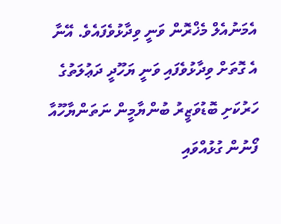އެމަނުއެލް މެޚްރޮން ވަނީ ވިދާޅުވެފައެވެ. އޭނާ އެ ގޮތަށް ވިދާޅުވެފައި ވަނީ ޔަހޫދީ ދަޢުލަތުގެ ހަރުކަށި ބޮޑުވަޒީރު ބުންޔާމީން ނަތަންޔާހޫއާ ފޯނުން ގުޅުއްވައި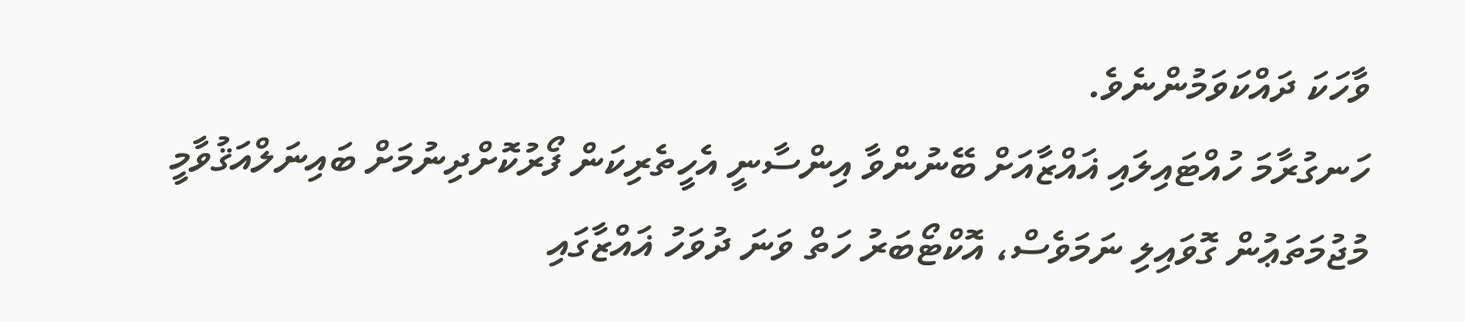ވާހަކަ ދައްކަވަމުންނެވެ.
ހަނގުރާމަ ހުއްޓައިލައި ޣައްޒާއަށް ބޭނުންވާ އިންސާނީ އެހީތެރިކަން ފޯރުކޮށްދިނުމަށް ބައިނަލްއަޤުވާމީ މުޖުމަތަޢުން ގޮވައިލި ނަމަވެސް، އޮކްޓޯބަރު ހަތް ވަނަ ދުވަހު ޣައްޒާގައި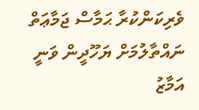ވެރިކަންކުރާ ޙަމާސް ޖަމާޢަތް ނައްތާލުމަށް ޔަހޫދީން ވަނީ އަމާޒު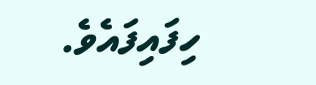ހިފައިފައެވެ.